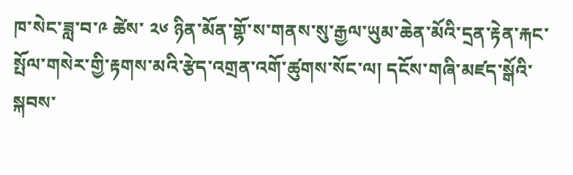ཁ་སེང་ཟླ་བ་༩ ཚེས་ ༢༦ ཉིན་མོན་གྷོ་ས་གནས་སུ་རྒྱལ་ཡུམ་ཆེན་མོའི་དྲན་རྟེན་རྐང་སྤོལ་གསེར་གྱི་རྟགས་མའི་རྩེད་འགྲན་འགོ་ཚུགས་སོང་ལ། དངོས་གཞི་མཛད་སྒོའི་སྐབས་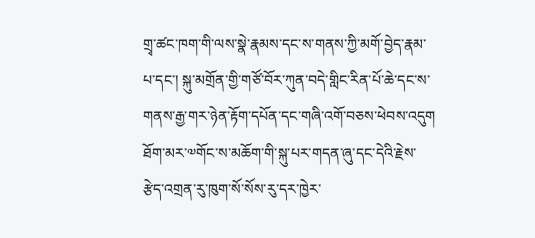གྲྭ་ཚང་ཁག་གི་ལས་སྣེ་རྣམས་དང་ས་གནས་ཀྱི་མགོ་བྱེད་རྣམ་པ་དང་། སྐུ་མགྲོན་གྱི་གཙོ་བོར་ཀུན་བདེ་གླིང་རིན་པོ་ཆེ་དང་ས་གནས་རྒྱ་གར་ཉེན་རྟོག་དཔོན་དང་གཞི་འགོ་བཅས་ཕེབས་འདུག ཐོག་མར་༧གོང་ས་མཆོག་གི་སྐུ་པར་གདན་ཞུ་དང་དེའི་རྗེས་རྩེད་འགྲན་རུ་ཁུག་སོ་སོས་རུ་དར་ཁྱེར་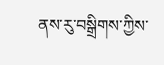ནས་རུ་བསྒྲིགས་ཀྱིས་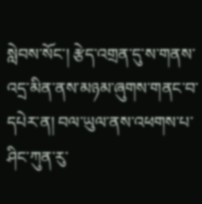སླེབས་སོང་། རྩེད་འགྲན་དུ་ས་གནས་འདྲ་མིན་ནས་མཉམ་ཞུགས་གནང་བ་དཔེར་ན། བལ་ཡུལ་ནས་འཕགས་པ་ཤིང་ཀུན་རུ་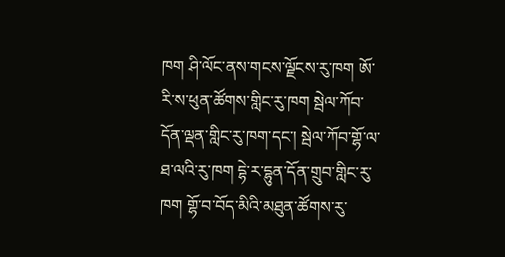ཁག ཤི་ལོང་ནས་གངས་ལྗོངས་རུ་ཁག ཨོ་རི་ས་ཕུན་ཚོགས་གླིང་རུ་ཁག སྦེལ་ཀོབ་དོན་ལྡན་གླིང་རུ་ཁག་དང་། སྦེལ་ཀོབ་གྷོ་ལ་ཐ་ལའི་རུ་ཁག དྷེ་ར་དྷུན་དོན་གྲུབ་གླིང་རུ་ཁག གྷོ་བ་བོད་མིའི་མཐུན་ཚོགས་རུ་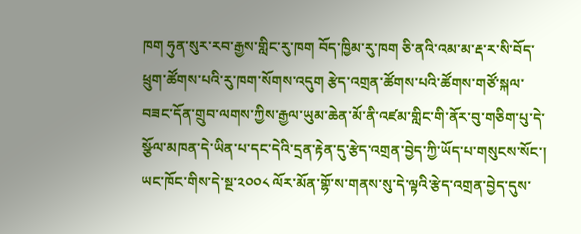ཁག ཧུན་སུར་རབ་རྒྱས་གླིང་རུ་ཁག བོད་ཁྱིམ་རུ་ཁག ཅི་ནའི་འམ་མ་རྡ་ར་སི་བོད་ཕྲུག་ཚོགས་པའི་རུ་ཁག་སོགས་འདུག རྩེད་འགྲན་ཚོགས་པའི་ཚོགས་གཙོ་སྐལ་བཟང་དོན་གྲུབ་ལགས་ཀྱིས་རྒྱལ་ཡུམ་ཆེན་མོ་ནི་འཛམ་གླིང་གི་ནོར་བུ་གཅིག་པུ་དེ་སྩོལ་མཁན་དེ་ཡིན་པ་དང་དེའི་དྲན་རྟེན་དུ་རྩེད་འགྲན་བྱེད་ཀྱི་ཡོད་པ་གསུངས་སོང་། ཡང་ཁོང་གིས་དེ་སྔ་༢༠༠༨ ལོར་མོན་གྷོ་ས་གནས་སུ་དེ་ལྟའི་རྩེད་འགྲན་བྱེད་དུས་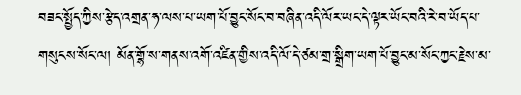བཟང་སྤྱོད་ཀྱིས་རྩེད་འགྲན་ཧ་ལས་པ་ཡག་པོ་བྱུང་སོང་བ་བཞིན་འདི་ལོར་ཡང་དེ་ལྟར་ཡོང་བའི་རེ་བ་ཡོད་པ་གསུངས་སོང་ལ། མོན་གྷོ་ས་གནས་འགོ་འཛིན་གྱིས་འདི་ལོ་དེ་ཙམ་གྲ་སྒྲིག་ཡག་པོ་བྱུང་མ་སོང་ཀྱང་རྗེས་མ་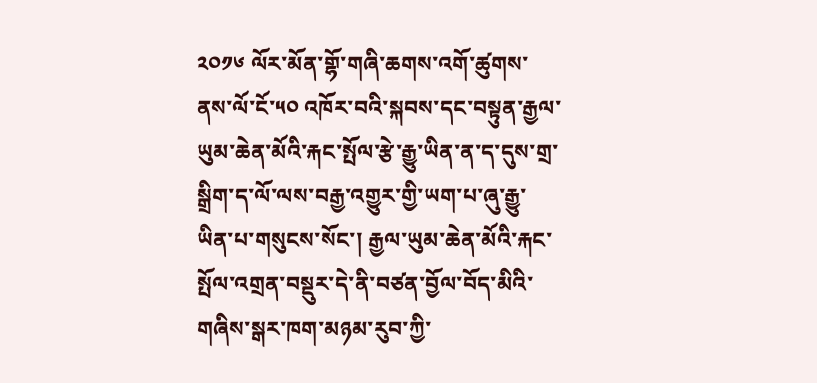༢༠༡༦ ལོར་མོན་གྷོ་གཞི་ཆགས་འགོ་ཚུགས་ནས་ལོ་ངོ་༥༠ འཁོར་བའི་སྐབས་དང་བསྟུན་རྒྱལ་ཡུམ་ཆེན་མོའི་རྐང་སྤོལ་རྩེ་རྒྱུ་ཡིན་ན་ད་དུས་གྲ་སྒྲིག་ད་ལོ་ལས་བརྒྱ་འགྱུར་གྱི་ཡག་པ་ཞུ་རྒྱུ་ཡིན་པ་གསུངས་སོང་། རྒྱལ་ཡུམ་ཆེན་མོའི་རྐང་སྤོལ་འགྲན་བསྡུར་དེ་ནི་བཙན་བྱོལ་བོད་མིའི་གཞིས་སྒར་ཁག་མཉམ་རུབ་ཀྱི་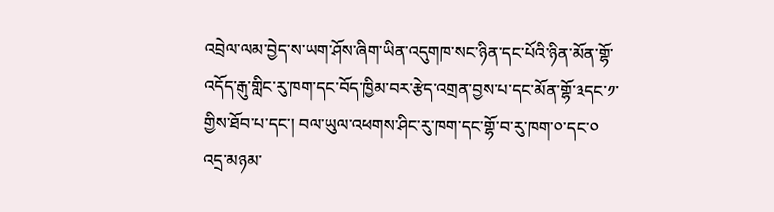འབྲེལ་ལམ་བྱེད་ས་ཡག་ཤོས་ཞིག་ཡིན་འདུགཁ་སང་ཉིན་དང་པོའི་ཉིན་མོན་གྷོ་འདོད་རྒུ་གླིང་རུ་ཁག་དང་བོད་ཁྱིམ་བར་རྩེད་འགྲན་བྱས་པ་དང་མོན་གྷོ་༣དང་༡་གྱིས་ཐོབ་པ་དང་། བལ་ཡུལ་འཕགས་ཤིང་རུ་ཁག་དང་གྷོ་བ་རུ་ཁག་༠་དང་༠ འདྲ་མཉམ་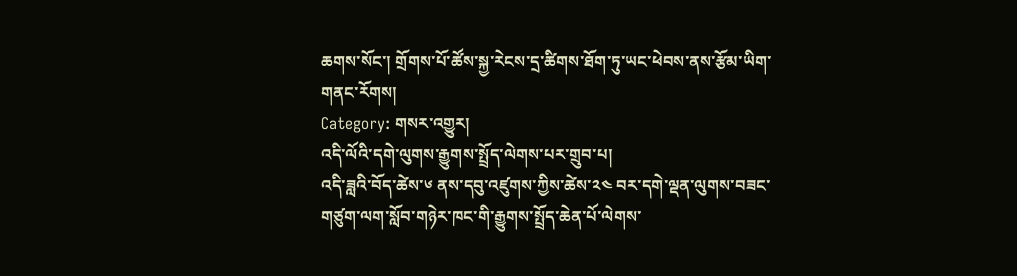ཆགས་སོང་། གྲོགས་པོ་ཚོས་སྐྱ་རེངས་དྲ་ཚིགས་ཐོག་ཏུ་ཡང་ཕེབས་ནས་རྩོམ་ཡིག་གནང་རོགས།
Category: གསར་འགྱུར།
འདི་ལོའི་དགེ་ལུགས་རྒྱུགས་སྤྲོད་ལེགས་པར་གྲུབ་པ།
འདི་ཟླའི་བོད་ཚེས་༦ ནས་དབུ་འཛུགས་ཀྱིས་ཚེས་༢༤ བར་དགེ་ལྡན་ལུགས་བཟང་གཙུག་ལག་སློབ་གཉེར་ཁང་གི་རྒྱུགས་སྤྲོད་ཆེན་པོ་ལེགས་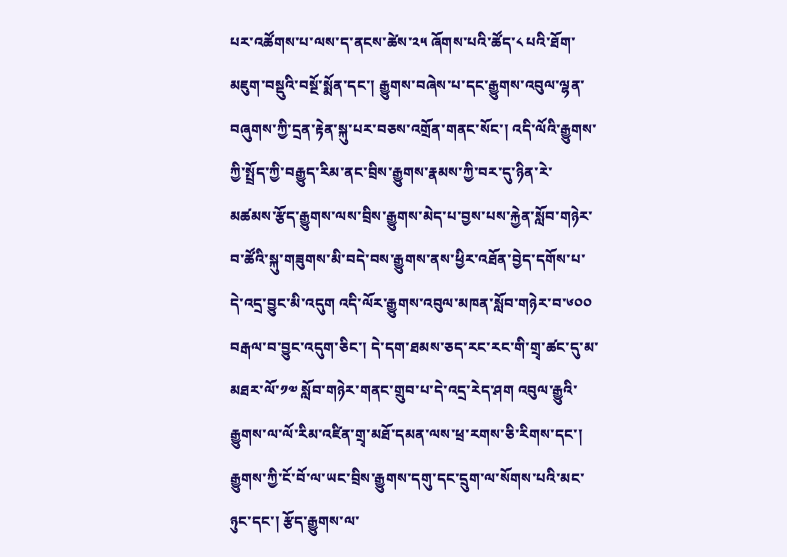པར་འཚོགས་པ་ལས་ད་ནངས་ཚེས་༢༥ ཞོགས་པའི་ཚོད་༨ པའི་ཐོག་མཇུག་བསྡུའི་བསྔོ་སྨོན་དང་། རྒྱུགས་བཞེས་པ་དང་རྒྱུགས་འབུལ་ལྷན་བཞུགས་ཀྱི་དྲན་རྟེན་སྐུ་པར་བཅས་འགྲོན་གནང་སོང་། འདི་ལོའི་རྒྱུགས་ཀྱི་སྤྲོད་ཀྱི་བརྒྱུད་རིམ་ནང་བྲིས་རྒྱུགས་རྣམས་ཀྱི་བར་དུ་ཉིན་རེ་མཚམས་རྩོད་རྒྱུགས་ལས་བྲིས་རྒྱུགས་མེད་པ་བྱས་པས་རྐྱེན་སློབ་གཉེར་བ་ཚོའི་སྐུ་གཟུགས་མི་བདེ་བས་རྒྱུགས་ནས་ཕྱིར་འཐོན་བྱེད་དགོས་པ་དེ་འདྲ་བྱུང་མི་འདུག འདི་ལོར་རྒྱུགས་འབུལ་མཁན་སློབ་གཉེར་བ་༦༠༠ བརྒལ་བ་བྱུང་འདུག་ཅིང་། དེ་དག་ཐམས་ཅད་རང་རང་གི་གྲྭ་ཚང་དུ་མ་མཐཪ་ལོ་༡༧ སློབ་གཉེར་གནང་གྲུབ་པ་དེ་འདྲ་རེད་ཤག འབུལ་རྒྱུའི་རྒྱུགས་ལ་ལོ་རིམ་འཛིན་གྲྭ་མཐོ་དམན་ལས་ཕྲ་རགས་ཅི་རིགས་དང་། རྒྱུགས་ཀྱི་ངོ་བོ་ལ་ཡང་བྲིས་རྒྱུགས་དགུ་དང་དྲུག་ལ་སོགས་པའི་མང་ཉུང་དང་། རྩོད་རྒྱུགས་ལ་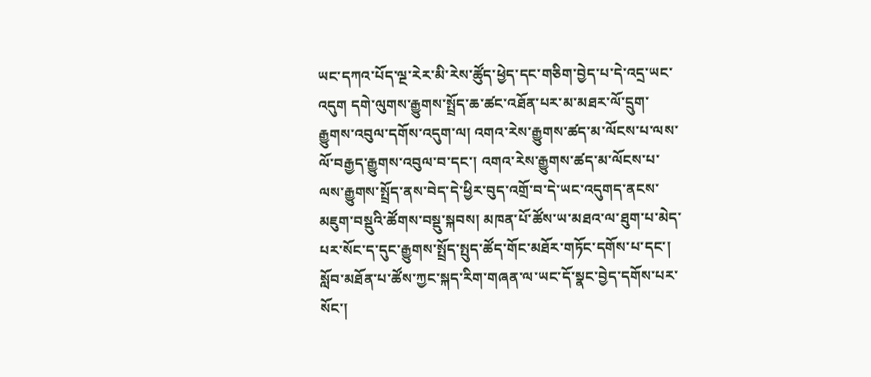ཡང་དཀའ་པོད་ལྔ་རེར་མི་རེས་ཚོུད་ཕྱེད་དང་གཅིག་བྱེད་པ་དེ་འདྲ་ཡང་འདུག དགེ་ལུགས་རྒྱུགས་སྤྲོད་ཆ་ཚང་འཐོན་པར་མ་མཐར་ལོ་དྲུག་རྒྱུགས་འབུལ་དགོས་འདུག་ལ། འགའ་རེས་རྒྱུགས་ཚད་མ་ལོངས་པ་ལས་ལོ་བརྒྱད་རྒྱུགས་འབུལ་བ་དང་། འགའ་རེས་རྒྱུགས་ཚད་མ་ལོངས་པ་ལས་རྒྱུགས་སྤྲོད་ནས་བེད་དེ་ཕྱིར་བུད་འགྲོ་བ་དེ་ཡང་འདུགད་ནངས་མཇུག་བསྡུའི་ཚོགས་བསྡུ་སྐབས། མཁན་པོ་ཚོས་ཡ་མཐའ་ལ་ཐུག་པ་མེད་པར་སོང་ད་དུང་རྒྱུགས་སྤྲོད་སྤུད་ཚོད་གོང་མཐོར་གཏོང་དགོས་པ་དང་། སློབ་མཐོན་པ་ཚོས་ཀྱང་སྐད་རིག་གཞན་ལ་ཡང་དོ་སྣང་བྱེད་དགོས་པར་སོང་།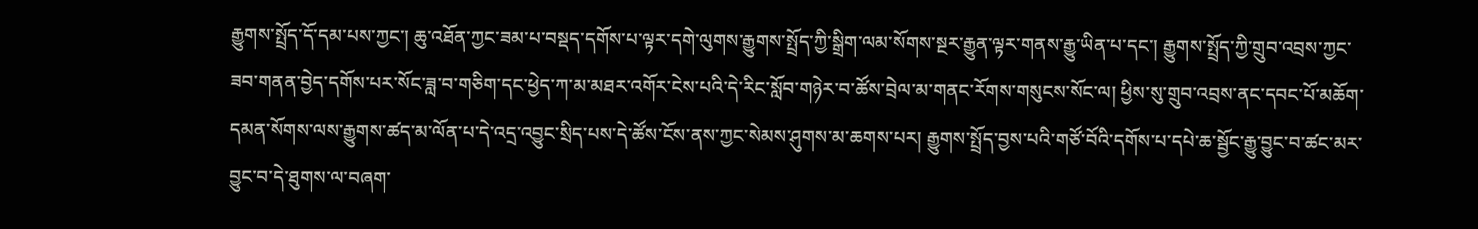རྒྱུགས་སྤྲོད་དོ་དམ་པས་ཀྱང་། ཆུ་འཐོན་ཀྱང་ཟམ་པ་བསྡད་དགོས་པ་ལྟར་དགེ་ལུགས་རྒྱུགས་སྤྲོད་ཀྱི་སྒྲིག་ལམ་སོགས་སྔར་རྒྱུན་ལྟར་གནས་རྒྱུ་ཡིན་པ་དང་། རྒྱུགས་སྤྲོད་ཀྱི་གྲུབ་འབྲས་ཀྱང་ཟབ་གནན་བྱེད་དགོས་པར་སོང་ཟླ་བ་གཅིག་དང་ཕྱེད་ཀ་མ་མཐར་འགོར་ངེས་པའི་དེ་རིང་སློབ་གཉེར་བ་ཚོས་བྲེལ་མ་གནང་རོགས་གསུངས་སོང་ལ། ཕྱིས་སུ་གྲུབ་འབྲས་ནང་དབང་པོ་མཆོག་དམན་སོགས་ལས་རྒྱུགས་ཚད་མ་ལོན་པ་དེ་འདྲ་འབྱུང་སྲིད་པས་དེ་ཚོས་ངོས་ནས་ཀྱང་སེམས་ཤུགས་མ་ཆགས་པར། རྒྱུགས་སྤྲོད་བྱས་པའི་གཙོ་བོའི་དགོས་པ་དཔེ་ཆ་སྦྱོང་རྒྱུ་བྱུང་བ་ཚང་མར་བྱུང་བ་དེ་ཐུགས་ལ་བཞག་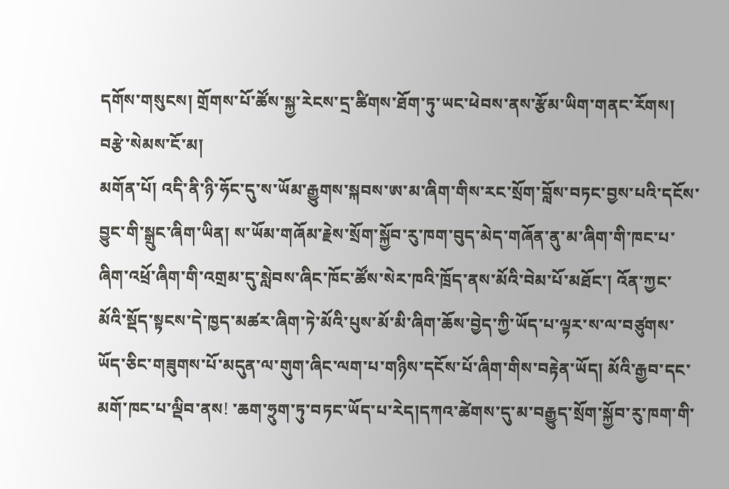དགོས་གསུངས། གྲོགས་པོ་ཚོས་སྐྱ་རེངས་དྲ་ཚིགས་ཐོག་ཏུ་ཡང་ཕེབས་ནས་རྩོམ་ཡིག་གནང་རོགས།
བརྩེ་སེམས་ངོ་མ།
མགོན་པོ། འདི་ནི་ཉི་ཧོང་དུ་ས་ཡོམ་རྒྱུགས་སྐབས་ཨ་མ་ཞིག་གིས་རང་སྲོག་བློས་བཏང་བྱས་པའི་དངོས་བྱུང་གི་སྒྲུང་ཞིག་ཡིན། ས་ཡོམ་གཞོམ་རྗེས་སྲོག་སྐྱོབ་རུ་ཁག་བུད་མེད་གཞོན་ནུ་མ་ཞིག་གི་ཁང་པ་ཞིག་འཕྲོ་ཞིག་གི་འགྲམ་དུ་སླེབས་ཞིང་ཁོང་ཚོས་སེར་ཁའི་ཁྲོད་ནས་མོའི་བེམ་པོ་མཐོང་། འོན་ཀྱང་མོའི་སྡོད་སྟངས་དེ་ཁྱད་མཚར་ཞིག་ཏེ་མོའི་པུས་མོ་མི་ཞིག་ཆོས་བྱེད་ཀྱི་ཡོད་པ་ལྟར་ས་ལ་བཙུགས་ཡོད་ཅིང་གཟུགས་པོ་མདུན་ལ་གུག་ཞིང་ལག་པ་གཉིས་དངོས་པོ་ཞིག་གིས་བརྟེན་ཡོད། མོའི་རྒྱབ་དང་མགོ་ཁང་པ་ལྡིབ་ནས! ་ཆག་ཧྲུག་ཏུ་བཏང་ཡོད་པ་རེད།དཀའ་ཚེགས་དུ་མ་བརྒྱུད་སྲོག་སྐྱོབ་རུ་ཁག་གི་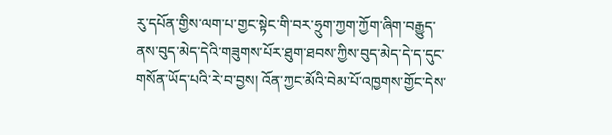རུ་དཔོན་གྱིས་ལག་པ་གྱང་སྟེང་གི་བར་ཧྲུག་ཀྱག་ཀྱོག་ཞིག་བརྒྱུད་ནས་བུད་མེད་དེའི་གཟུགས་པོར་ཐུག་ཐབས་ཀྱིས་བུད་མེད་དེ་ད་དུང་གསོན་ཡོད་པའི་རེ་བ་བྱས། འོན་ཀྱང་མོའི་བེམ་པོ་འཁྱགས་གྱོང་དེས་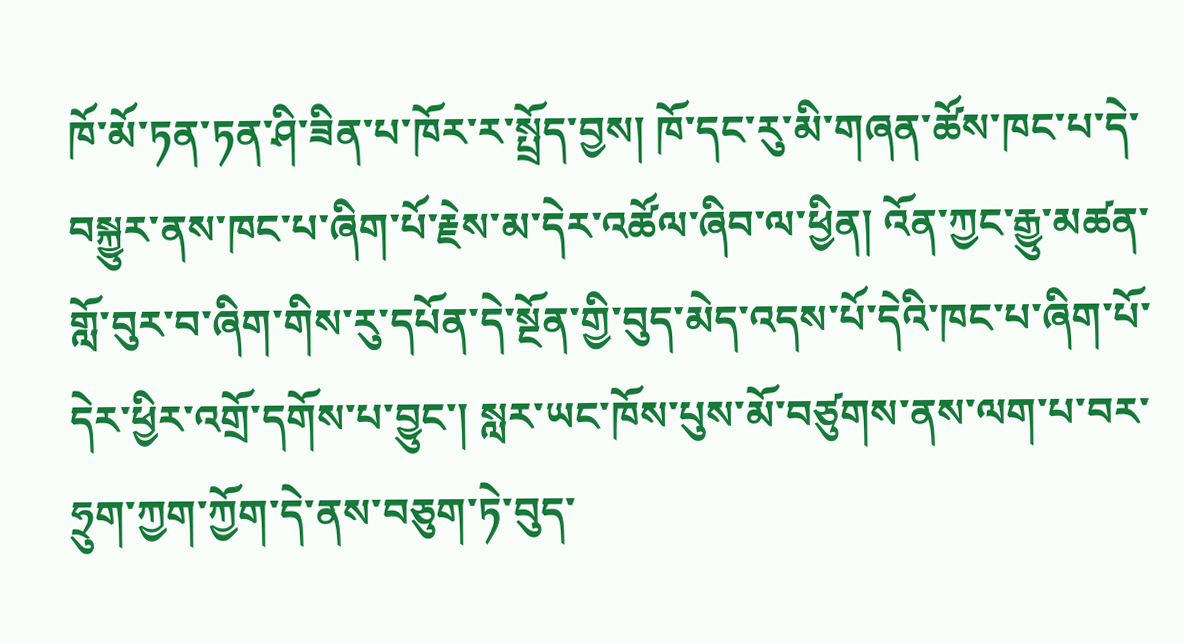ཁོ་མོ་ཏན་ཏན་ཤི་ཟིན་པ་ཁོར་ར་སྤྲོད་བྱས། ཁོ་དང་རུ་མི་གཞན་ཚོས་ཁང་པ་དེ་བསྐྱུར་ནས་ཁང་པ་ཞིག་པོ་རྗེས་མ་དེར་འཚོལ་ཞིབ་ལ་ཕྱིན། འོན་ཀྱང་རྒྱུ་མཚན་གློ་བུར་བ་ཞིག་གིས་རུ་དཔོན་དེ་སྔོན་གྱི་བུད་མེད་འདས་པོ་དེའི་ཁང་པ་ཞིག་པོ་དེར་ཕྱིར་འགྲོ་དགོས་པ་བྱུང་། སླར་ཡང་ཁོས་པུས་མོ་བཙུགས་ནས་ལག་པ་བར་ཧྲུག་ཀྱག་ཀྱོག་དེ་ནས་བཅུག་ཏེ་བུད་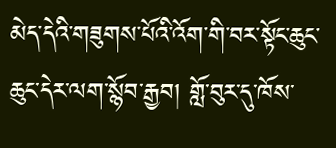མེད་དེའི་གཟུགས་པོའི་འོག་གི་བར་སྟོང་ཆུང་ཆུང་དེར་ལག་སྙོབ་རྒྱབ། གློ་བུར་དུ་ཁོས་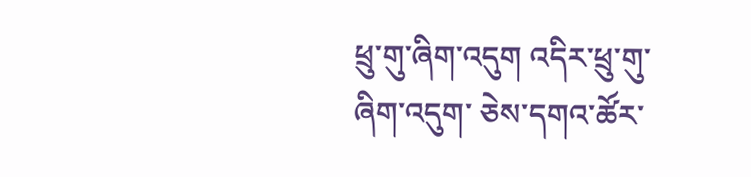ཕྲུ་གུ་ཞིག་འདུག འདིར་ཕྲུ་གུ་ཞིག་འདུག་ ཅེས་དགའ་ཚོར་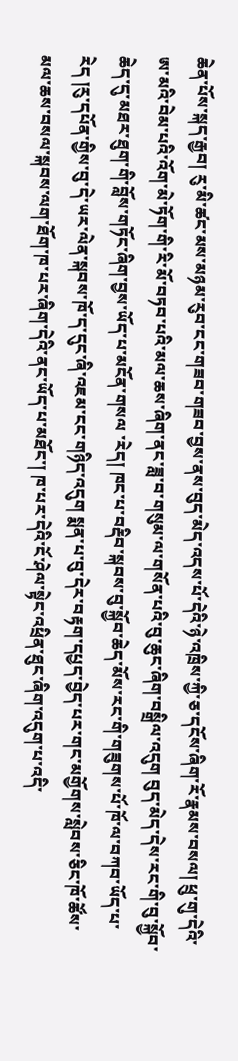ཆེན་པོས་སྐད་རྒྱབ། རུ་མི་ཚང་མས་མཉམ་རུབ་ངང་གཟབ་གཟབ་བྱས་ནས་བུད་མེད་འདས་པོ་དེའི་ཉེ་འཁྲིས་ཀྱི་ཅ་དངོས་ཞིག་རོ་རྣམས་བསལ། ཕྲུ་གུ་དེའི་ཨ་མའི་བེམ་པའི་འོག་མེ་ཏོག་གི་རི་མོ་བཏབ་པའི་མལ་ཆས་ཞིག་ནང་ཟླ་བ་གསུམ་ལ་གསོན་པའི་བུ་ཆུང་ཞིག་བསྒྲིལ་འདུག བུད་མེད་དེས་རང་གི་བུ་སྐྱོབ་ཆེད་དུ་མཐར་ཐུག་གི་བློས་གཏོང་ཞིག་བྱས་ཡོད་པ་མངོན་གསལ ་རེད། ཁང་པ་བརྡིབ་སྐབས་བུ་སྐྱོབ་ཆེད་མོས་རང་གི་གཟུགས་པོ་ཁོ་ལ་བཀབ་ཡོད་པ་རེད །རུ་དཔོན་གྱིས་བུ་དེ་ཡར་ལེན་སྐབས་ཁོ་ད་དུང་ཞི་འཇམ་ངང་གཉིད་འདུག སྨན་པ་བུ་དེར་བརྟག་དཔྱད་བྱེད་པར་གང་མགྱོགས་སླེབས་ཅིང་ཁོ་ཚོས་མལ་ཆས་བསལ་སྐབས་ལག་ཐོག་ཁ་པར་ཞིག་དེའི་ནང་ཡོད་པ་མཐོང་། ཁ་པར་དེའི་ངོ་ཤེལ་སྟེང་འཕྲིན་ཐུང་ཞིག་འདུག་པ་འདི་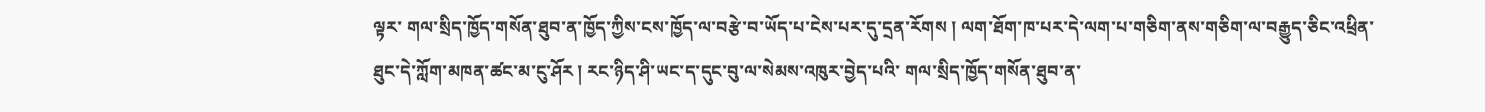ལྟར་ གལ་སྲིད་ཁྱོད་གསོན་ཐུབ་ན་ཁྱོད་ཀྱིས་ངས་ཁྱོད་ལ་བརྩེ་བ་ཡོད་པ་ངེས་པར་དུ་དྲན་རོགས ། ལག་ཐོག་ཁ་པར་དེ་ལག་པ་གཅིག་ནས་གཅིག་ལ་བརྒྱུད་ཅིང་འཕྲིན་ཐུང་དེ་ཀློག་མཁན་ཚང་མ་ངུ་ཤོར ། རང་ཉིད་ཤི་ཡང་ད་དུང་བུ་ལ་སེམས་འཁུར་བྱེད་པའི་ གལ་སྲིད་ཁྱོད་གསོན་ཐུབ་ན་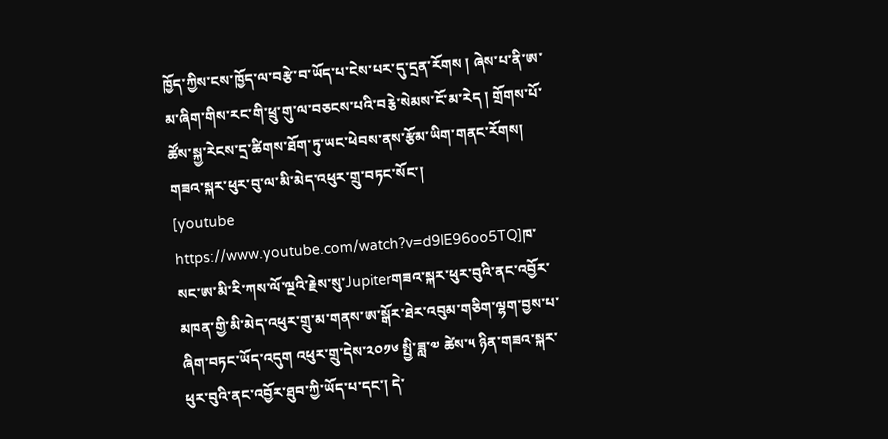ཁྱོད་ཀྱིས་ངས་ཁྱོད་ལ་བརྩེ་བ་ཡོད་པ་ངེས་པར་དུ་དྲན་རོགས ། ཞེས་པ་ནི་ཨ་མ་ཞིག་གིས་རང་གི་ཕྲུ་གུ་ལ་བཅངས་པའི་བརྕེ་སེམས་ངོ་མ་རེད ། གྲོགས་པོ་ཚོས་སྐྱ་རེངས་དྲ་ཚིགས་ཐོག་ཏུ་ཡང་ཕེབས་ནས་རྩོམ་ཡིག་གནང་རོགས།
གཟའ་སྐར་ཕུར་བུ་ལ་མི་མེད་འཕུར་གྲུ་བཏང་སོང་།
[youtube https://www.youtube.com/watch?v=d9lE96oo5TQ]ཁ་སང་ཨ་མི་རི་ཀས་ལོ་ལྔའི་རྗེས་སུ་Jupiterགཟའ་སྐར་ཕུར་བུའི་ནང་འབྱོར་མཁན་གྱི་མི་མེད་འཕུར་གྲུ་མ་གནས་ཨ་སྒོར་ཐེར་འབུམ་གཅིག་ལྷག་བྱས་པ་ཞིག་བཏང་ཡོད་འདུག འཕུར་གྲུ་དེས་༢༠༡༦ སྤྱི་ཟླ་༧ ཚེས་༥ ཉིན་གཟའ་སྐར་ཕུར་བུའི་ནང་འབྱོར་ཐུབ་ཀྱི་ཡོད་པ་དང་། དེ་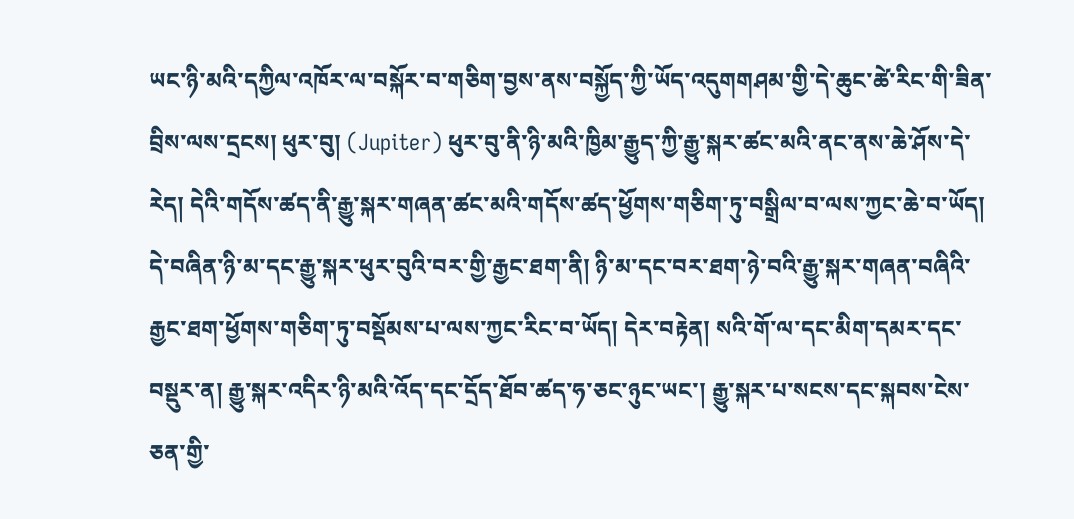ཡང་ཉི་མའི་དཀྱིལ་འཁོར་ལ་བསྐོར་བ་གཅིག་བྱས་ནས་བསྐྱོད་ཀྱི་ཡོད་འདུགགཤམ་གྱི་དེ་ཆུང་ཚེ་རིང་གི་ཟིན་བྲིས་ལས་དྲངས། ཕུར་བུ། (Jupiter) ཕུར་བུ་ནི་ཉི་མའི་ཁྱིམ་རྒྱུད་ཀྱི་རྒྱུ་སྐར་ཚང་མའི་ནང་ནས་ཆེ་ཤོས་དེ་རེད། དེའི་གདོས་ཚད་ནི་རྒྱུ་སྐར་གཞན་ཚང་མའི་གདོས་ཚད་ཕྱོགས་གཅིག་ཏུ་བསྒྲིལ་བ་ལས་ཀྱང་ཆེ་བ་ཡོད། དེ་བཞིན་ཉི་མ་དང་རྒྱུ་སྐར་ཕུར་བུའི་བར་གྱི་རྒྱང་ཐག་ནི། ཉི་མ་དང་བར་ཐག་ཉེ་བའི་རྒྱུ་སྐར་གཞན་བཞིའི་རྒྱང་ཐག་ཕྱོགས་གཅིག་ཏུ་བསྡོམས་པ་ལས་ཀྱང་རིང་བ་ཡོད། དེར་བརྟེན། སའི་གོ་ལ་དང་མིག་དམར་དང་བསྡུར་ན། རྒྱུ་སྐར་འདིར་ཉི་མའི་འོད་དང་དྲོད་ཐོབ་ཚད་ཧ་ཅང་ཉུང་ཡང་། རྒྱུ་སྐར་པ་སངས་དང་སྐབས་ངེས་ཅན་གྱི་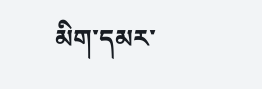མིག་དམར་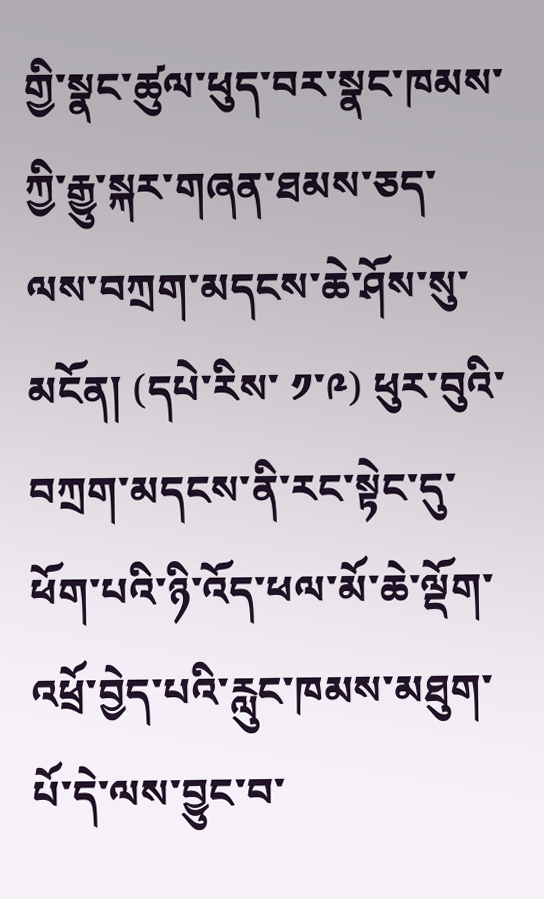གྱི་སྣང་ཚུལ་ཕུད་བར་སྣང་ཁམས་ཀྱི་རྒྱུ་སྐར་གཞན་ཐམས་ཅད་ལས་བཀྲག་མདངས་ཆེ་ཤོས་སུ་མངོན། (དཔེ་རིས་ ༡་༩) ཕུར་བུའི་བཀྲག་མདངས་ནི་རང་སྟེང་དུ་ཕོག་པའི་ཉི་འོད་ཕལ་མོ་ཆེ་ལྡོག་འཕྲོ་བྱེད་པའི་རླུང་ཁམས་མཐུག་པོ་དེ་ལས་བྱུང་བ་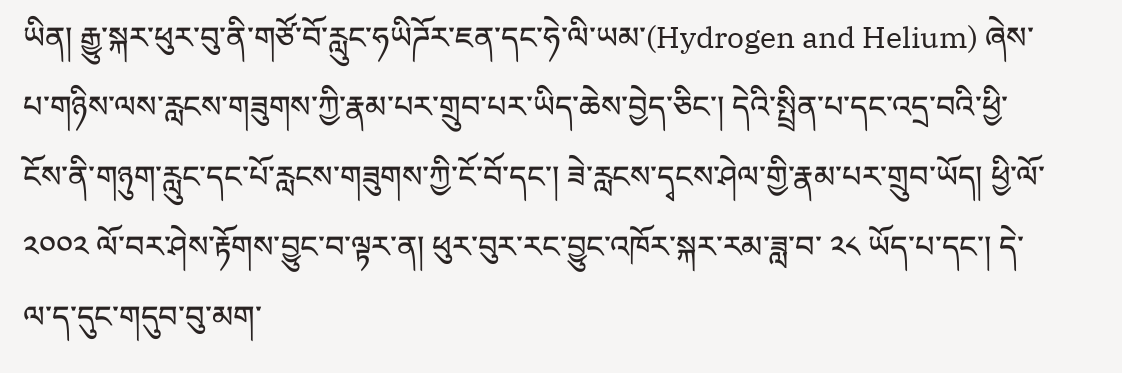ཡིན། རྒྱུ་སྐར་ཕུར་བུ་ནི་གཙོ་བོ་རླུང་ཧཡིཌོར་ཇན་དང་ཧེ་ལི་ཡམ་(Hydrogen and Helium) ཞེས་པ་གཉིས་ལས་རླངས་གཟུགས་ཀྱི་རྣམ་པར་གྲུབ་པར་ཡིད་ཆེས་བྱེད་ཅིང་། དེའི་སྤྲིན་པ་དང་འདྲ་བའི་ཕྱི་ངོས་ནི་གཉུག་རླུང་དང་པོ་རླངས་གཟུགས་ཀྱི་ངོ་བོ་དང་། ཟེ་རླངས་དྭངས་ཤེལ་གྱི་རྣམ་པར་གྲུབ་ཡོད། ཕྱི་ལོ་ ༢༠༠༢ ལོ་བར་ཤེས་རྟོགས་བྱུང་བ་ལྟར་ན། ཕུར་བུར་རང་བྱུང་འཁོར་སྐར་རམ་ཟླ་བ་ ༢༨ ཡོད་པ་དང་། དེ་ལ་ད་དུང་གདུབ་བུ་མག་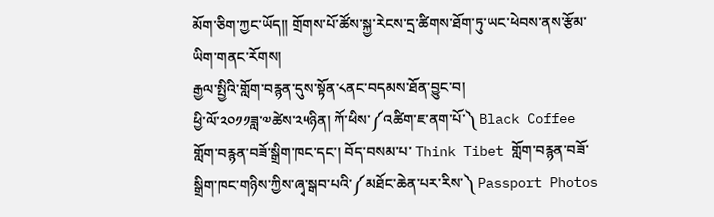མོག་ཅིག་ཀྱང་ཡོད།། གྲོགས་པོ་ཚོས་སྐྱ་རེངས་དྲ་ཚིགས་ཐོག་ཏུ་ཡང་ཕེབས་ནས་རྩོམ་ཡིག་གནང་རོགས།
རྒྱལ་སྤྱིའི་གློག་བརྙན་དུས་སྟོན་༨ནང་བདམས་ཐོན་བྱུང་བ།
ཕྱི་ལོ་༢༠༡༡ཟླ་༧ཚེས་༢༥ཉིན། ཀོ་ཕིས་༼འཚིག་ཇ་ནག་པོ་༽ Black Coffee གློག་བརྙན་བཟོ་སྒྲིག་ཁང་དང་། བོད་བསམ་པ་ Think Tibet གློག་བརྙན་བཟོ་སྒྲིག་ཁང་གཉིས་ཀྱིས་ཞྭ་སྒབ་པའི་༼མཐོང་ཆེན་པར་རིས་༽ Passport Photos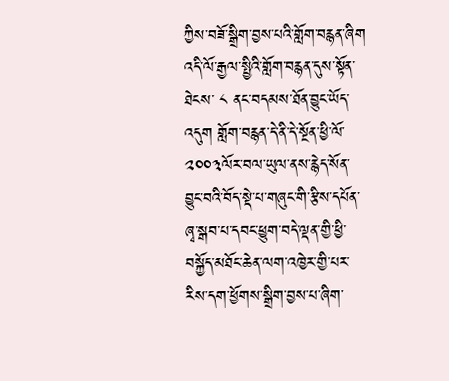ཀྱིས་བཟོ་སྒྲིག་བྱས་པའི་གློག་བརྙན་ཞིག འདི་ལོ་རྒྱལ་སྤྱིའི་གློག་བརྙན་དུས་སྟོན་ཐེངས་ ༨ ནང་བདམས་ཐོན་བྱུང་ཡོད་འདུག གློག་བརྙན་དེ་ནི་དེ་སྔོན་ཕྱི་ལོ་༢༠༠༣ལོར་བལ་ཡུལ་ནས་རྙེད་སོན་བྱུང་བའི་བོད་སྡེ་པ་གཞུང་གི་རྩིས་དཔོན་ཞྭ་སྒབ་པ་དབང་ཕྱུག་བདེ་ལྡན་གྱི་ཕྱི་བསྐྱོད་མཐོང་ཆེན་ལག་འཁྱེར་གྱི་པར་རིས་དག་ཕྱོགས་སྒྲིག་བྱས་པ་ཞིག་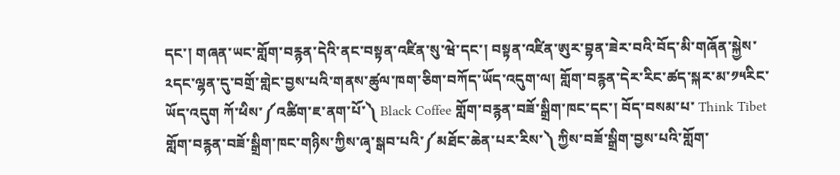དང་། གཞན་ཡང་གློག་བརྙན་དེའི་ནང་བསྟན་འཛིན་སུ་ཝེ་དང་། བསྟན་འཛིན་ཨུར་བྷན་ཟེར་བའི་བོད་མི་གཞོན་སྐྱེས་༢དང་ལྷན་དུ་བགྲོ་གླེང་བྱས་པའི་གནས་ཚུལ་ཁག་ཅིག་བཀོད་ཡོད་འདུག་ལ། གློག་བརྙན་དེར་རིང་ཚད་སྐར་མ་༡༥རིང་ཡོད་འདུག ཀོ་ཕིས་༼འཚིག་ཇ་ནག་པོ་༽ Black Coffee གློག་བརྙན་བཟོ་སྒྲིག་ཁང་དང་། བོད་བསམ་པ་ Think Tibet གློག་བརྙན་བཟོ་སྒྲིག་ཁང་གཉིས་ཀྱིས་ཞྭ་སྒབ་པའི་༼མཐོང་ཆེན་པར་རིས་༽ ཀྱིས་བཟོ་སྒྲིག་བྱས་པའི་གློག་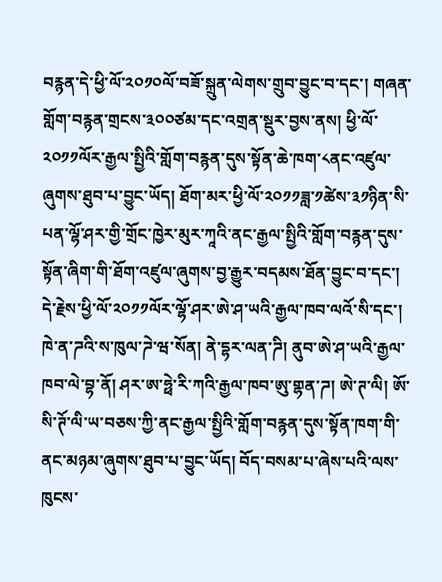བརྙན་དེ་ཕྱི་ལོ་༢༠༡༠ལོ་བཟོ་སྐྲུན་ལེགས་གྲུབ་བྱུང་བ་དང་། གཞན་གློག་བརྙན་གྲངས་༣༠༠ཙམ་དང་འགྲན་སྡུར་བྱས་ནས། ཕྱི་ལོ་༢༠༡༡ལོར་རྒྱལ་སྤྱིའི་གློག་བརྙན་དུས་སྟོན་ཆེ་ཁག་༨ནང་འཛུལ་ཞུགས་ཐུབ་པ་བྱུང་ཡོད། ཐོག་མར་ཕྱི་ལོ་༢༠༡༡ཟླ་༡ཚེས་༣༡ཉིན་སི་པན་ལྷོ་ཤར་གྱི་གྲོང་ཁྱེར་མུར་ཀཱའི་ནང་རྒྱལ་སྤྱིའི་གློག་བརྙན་དུས་སྟོན་ཞིག་གི་ཐོག་འཛུལ་ཞུགས་བྱ་རྒྱུར་བདམས་ཐོན་བྱུང་བ་དང་། དེ་རྗེས་ཕྱི་ལོ་༢༠༡༡ལོར་ལྷོ་ཤར་ཨེ་ཤ་ཡའི་རྒྱལ་ཁབ་ལའོ་སི་དང་། ཁེ་ན་ཌའི་ས་ཁུལ་ཌེ་ཝ་སོན། ནེ་དྷར་ལན་ཌི། ནུབ་ཨེ་ཤ་ཡའི་རྒྱལ་ཁབ་ལེ་བྷ་ནོ། ཤར་ཨ་ཧྥེ་རི་ཀའི་རྒྱལ་ཁབ་ཨུ་གྷན་ཌ། ཨེ་ཊ་ལི། ཨོ་སི་ཊོ་ལི་ཡ་བཅས་ཀྱི་ནང་རྒྱལ་སྤྱིའི་གློག་བརྙན་དུས་སྟོན་ཁག་གི་ནང་མཉམ་ཞུགས་ཐུབ་པ་བྱུང་ཡོད། བོད་བསམ་པ་ཞེས་པའི་ལས་ཁུངས་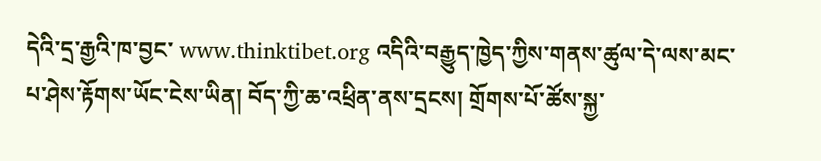དེའི་དྲ་རྒྱའི་ཁ་བྱང་ www.thinktibet.org འདིའི་བརྒྱུད་ཁྱེད་ཀྱིས་གནས་ཚུལ་དེ་ལས་མང་པ་ཤེས་རྟོགས་ཡོང་ངེས་ཡིན། བོད་ཀྱི་ཆ་འཕྲིན་ནས་དྲངས། གྲོགས་པོ་ཚོས་སྐྱ་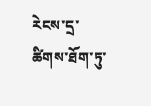རེངས་དྲ་ཚིགས་ཐོག་ཏུ་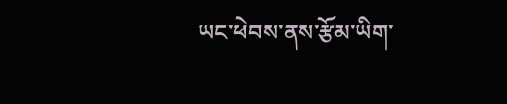ཡང་ཕེབས་ནས་རྩོམ་ཡིག་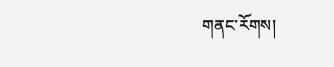གནང་རོགས།